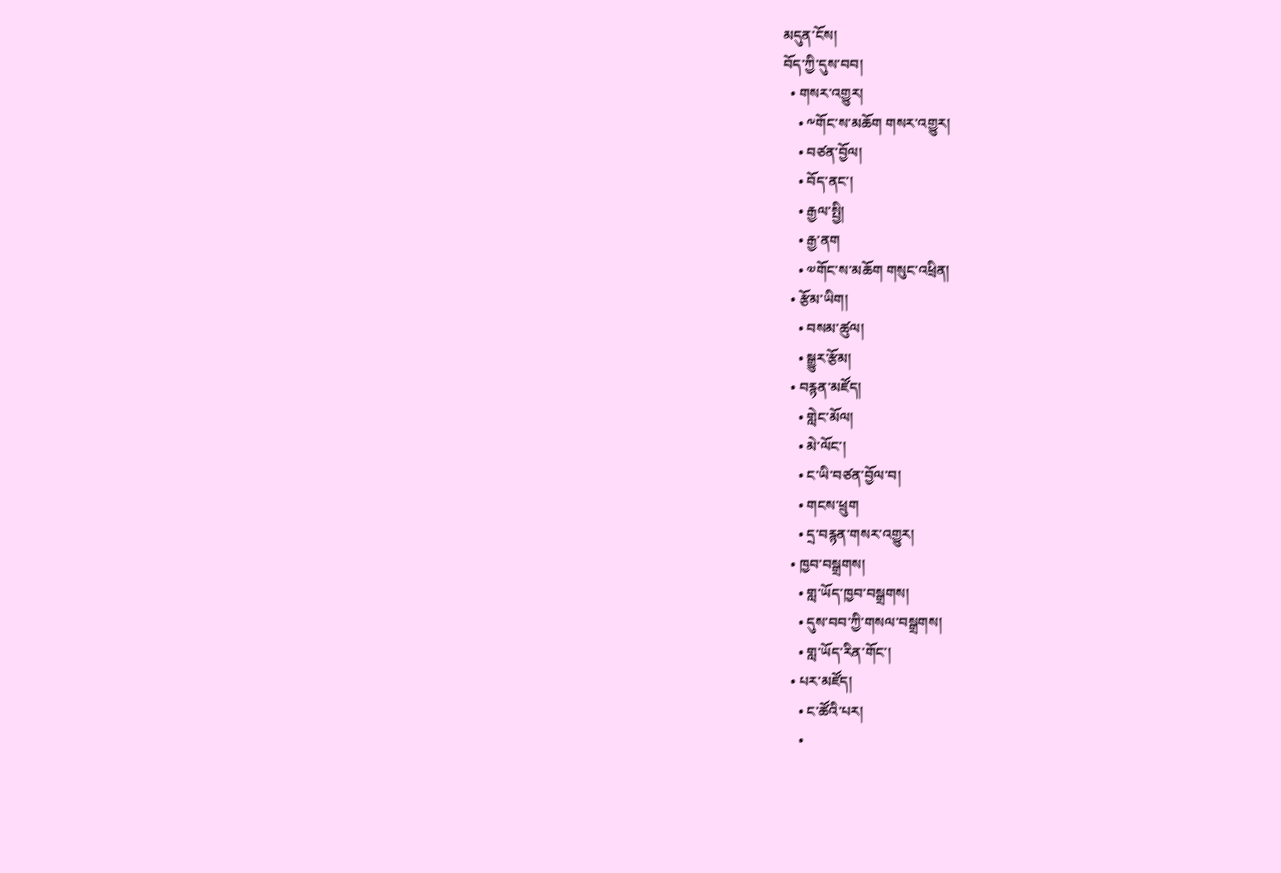མདུན་ངོས།
བོད་ཀྱི་དུས་བབ།
  • གསར་འགྱུར།
    • ༸གོང་ས་མཆོག གསར་འགྱུར།
    • བཙན་བྱོལ།
    • བོད་ནང་།
    • རྒྱལ་སྤྱི།
    • རྒྱ་ནག
    • ༧གོང་ས་མཆོག གསུང་འཕྲིན།
  • རྩོམ་ཡིག།
    • བསམ་ཚུལ།
    • སྒྱུར་རྩོམ།
  • བརྙན་མཛོད།
    • གླེང་མོལ།
    • མེ་ལོང་།
    • ང་ཡི་བཙན་བྱོལ་བ།
    • གངས་ཕྲུག
    • དྲ་བརྙན་གསར་འགྱུར།
  • ཁྱབ་བསྒྲགས།
    • གླ་ཡོད་ཁྱབ་བསྒྲགས།
    • དུས་བབ་ཀྱི་གསལ་བསྒྲགས།
    • གླ་ཡོད་རིན་གོང་།
  • པར་མཛོད།
    • ང་ཚོའི་པར།
    •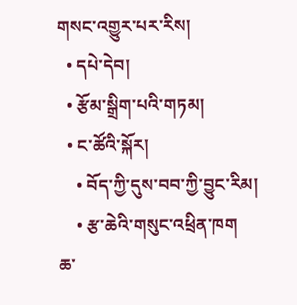གསང་འགྱུར་པར་རིས།
  • དཔེ་དེབ།
  • རྩོམ་སྒྲིག་པའི་གཏམ།
  • ང་ཚོའི་སྐོར།
    • བོད་ཀྱི་དུས་བབ་ཀྱི་བྱུང་རིམ།
    • རྩ་ཆེའི་གསུང་འཕྲིན་ཁག
ཆ་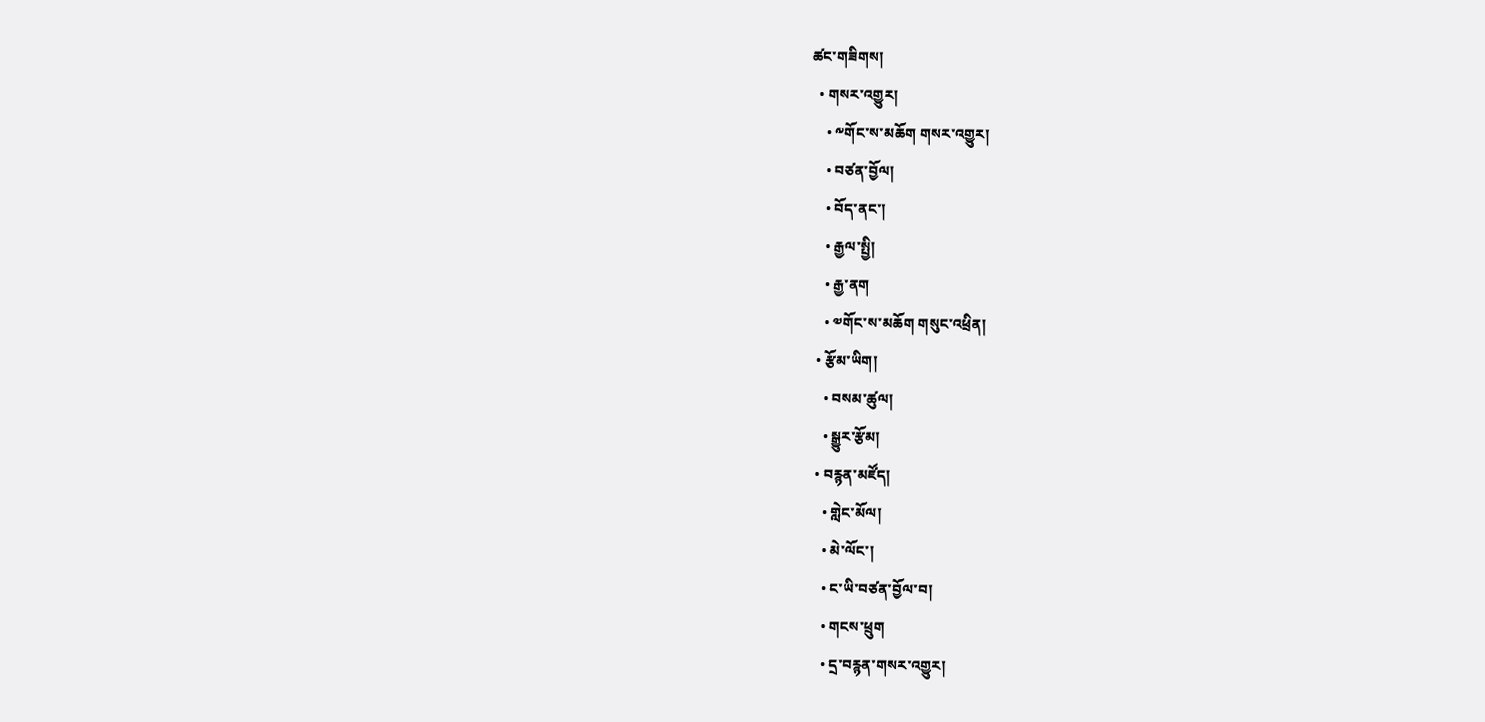ཚང་གཟིགས།
  • གསར་འགྱུར།
    • ༸གོང་ས་མཆོག གསར་འགྱུར།
    • བཙན་བྱོལ།
    • བོད་ནང་།
    • རྒྱལ་སྤྱི།
    • རྒྱ་ནག
    • ༧གོང་ས་མཆོག གསུང་འཕྲིན།
  • རྩོམ་ཡིག།
    • བསམ་ཚུལ།
    • སྒྱུར་རྩོམ།
  • བརྙན་མཛོད།
    • གླེང་མོལ།
    • མེ་ལོང་།
    • ང་ཡི་བཙན་བྱོལ་བ།
    • གངས་ཕྲུག
    • དྲ་བརྙན་གསར་འགྱུར།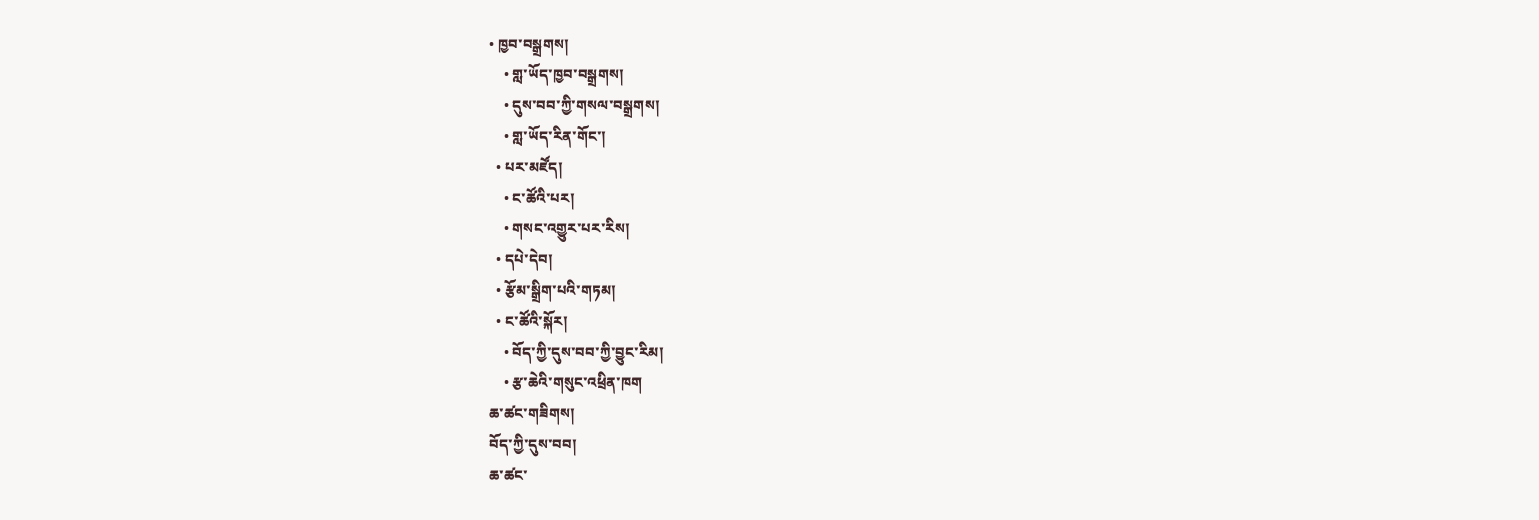• ཁྱབ་བསྒྲགས།
    • གླ་ཡོད་ཁྱབ་བསྒྲགས།
    • དུས་བབ་ཀྱི་གསལ་བསྒྲགས།
    • གླ་ཡོད་རིན་གོང་།
  • པར་མཛོད།
    • ང་ཚོའི་པར།
    • གསང་འགྱུར་པར་རིས།
  • དཔེ་དེབ།
  • རྩོམ་སྒྲིག་པའི་གཏམ།
  • ང་ཚོའི་སྐོར།
    • བོད་ཀྱི་དུས་བབ་ཀྱི་བྱུང་རིམ།
    • རྩ་ཆེའི་གསུང་འཕྲིན་ཁག
ཆ་ཚང་གཟིགས།
བོད་ཀྱི་དུས་བབ།
ཆ་ཚང་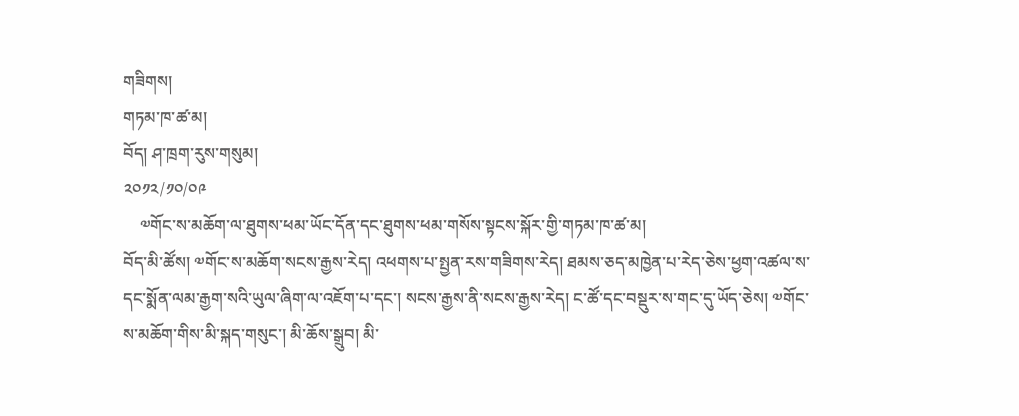གཟིགས།
གཏམ་ཁ་ཚ་མ།
བོད། ཤ་ཁྲག་རུས་གསུམ།
༢༠༡༢/༡༠/༠༩
    ༧གོང་ས་མཆོག་ལ་ཐུགས་ཕམ་ཡོང་དོན་དང་ཐུགས་ཕམ་གསོས་སྟངས་སྐོར་གྱི་གཏམ་ཁ་ཚ་མ།
བོད་མི་ཚོས། ༧གོང་ས་མཆོག་སངས་རྒྱས་རེད། འཕགས་པ་སྤྱན་རས་གཟིགས་རེད། ཐམས་ཅད་མཁྱེན་པ་རེད་ཅེས་ཕྱག་འཚལ་ས་དང་སྨོན་ལམ་རྒྱག་སའི་ཡུལ་ཞིག་ལ་འཇོག་པ་དང་། སངས་རྒྱས་ནི་སངས་རྒྱས་རེད། ང་ཚོ་དང་བསྡུར་ས་གང་དུ་ཡོད་ཅེས། ༧གོང་ས་མཆོག་གིས་མི་སྐད་གསུང་། མི་ཆོས་སྒྲུབ། མི་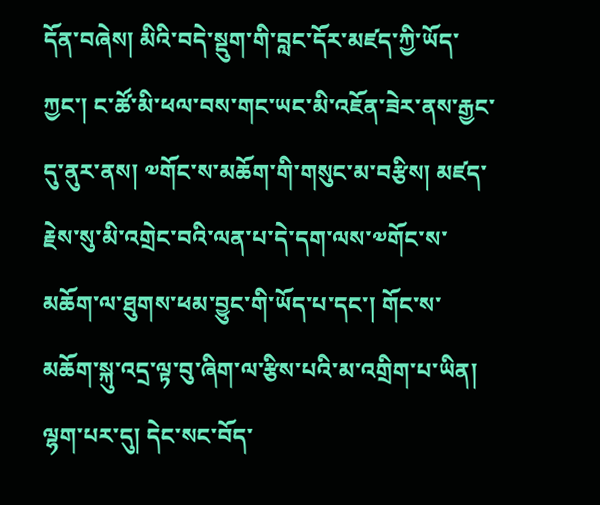དོན་བཞེས། མིའི་བདེ་སྡུག་གི་བླང་དོར་མཛད་ཀྱི་ཡོད་ཀྱང་། ང་ཚོ་མི་ཕལ་བས་གང་ཡང་མི་འཇོན་ཟེར་ནས་རྒྱང་དུ་ནུར་ནས། ༧གོང་ས་མཆོག་གི་གསུང་མ་བརྩིས། མཛད་རྗེས་སུ་མི་འགྲེང་བའི་ལན་པ་དེ་དག་ལས་༧གོང་ས་མཆོག་ལ་ཐུགས་ཕམ་བྱུང་གི་ཡོད་པ་དང་། གོང་ས་མཆོག་སྐུ་འདྲ་ལྟ་བུ་ཞིག་ལ་རྩིས་པའི་མ་འགྲིག་པ་ཡིན། ལྷག་པར་དུ། དེང་སང་བོད་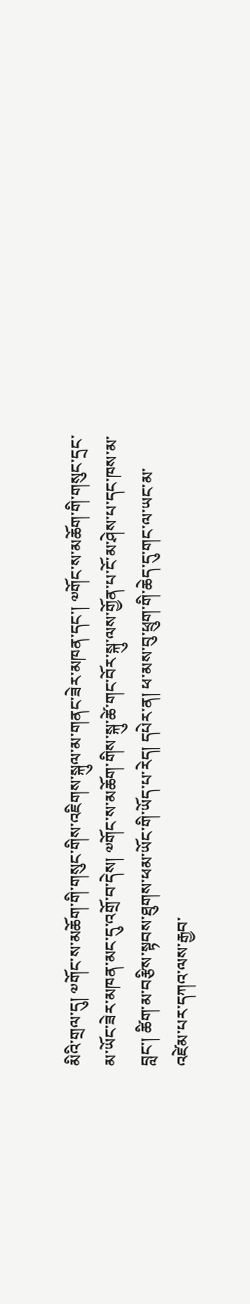མིའི་གྲལ་དུ། ༧གོང་ས་མཆོག་གི་གསུང་གིས་འཇིགས་སྐུལ་མ་གནང་ཟེར་མཁན་དང་། ༧གོང་ས་མཆོག་གི་གསུང་དྲང་མ་ཡོང་ཟེར་མཁན་མང་དུ་འགྲོ་བ་དེས། ༧གོང་ས་མཆོག་གིས་སྐུ་ཚེ་གང་བོར་སྐུ་ལས་གྱོན་པ་ངོ་མ་ཤེས་པ་དང་ཁས་མ་བླང་། ཚིག་མ་བརྩིས་སྟབས་ཐུགས་ཕམ་ཡོང་གི་ཡོད་པ་རེད། དཔེར་ན། ཕ་མས་བུ་ཕྲུག་གི་ཆེད་དུ་གང་ལ་ཡང་མ་འཛེམ་པར་དཀའ་ལས་རྒྱབ་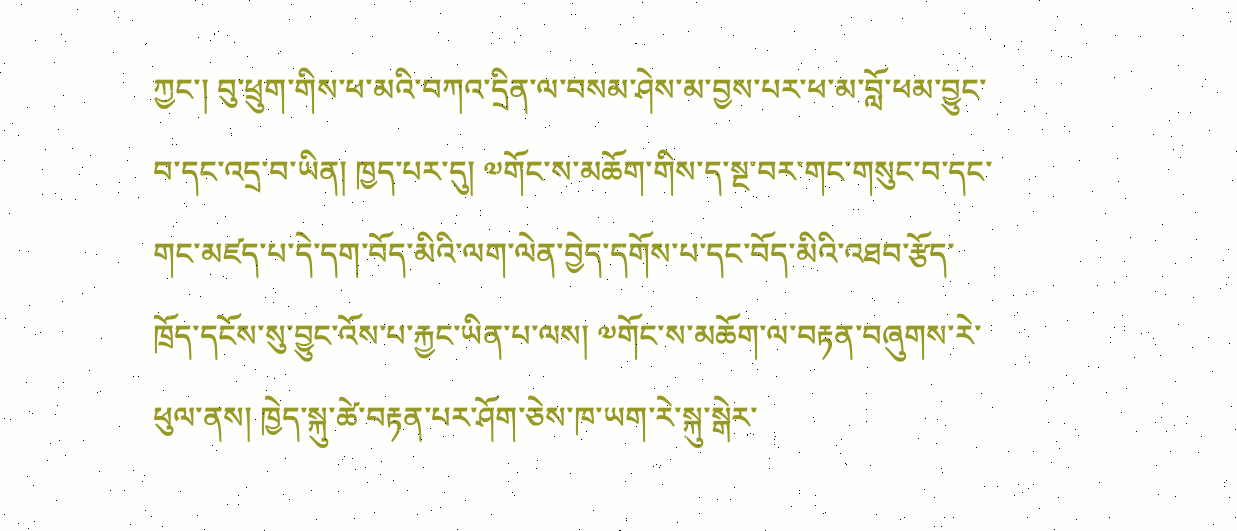ཀྱང་། བུ་ཕྲུག་གིས་ཕ་མའི་བཀའ་དྲིན་ལ་བསམ་ཤེས་མ་བྱས་པར་ཕ་མ་བློ་ཕམ་བྱུང་བ་དང་འདྲ་བ་ཡིན། ཁྱད་པར་དུ། ༧གོང་ས་མཆོག་གིས་ད་སྔ་བར་གང་གསུང་བ་དང་གང་མཛད་པ་དེ་དག་བོད་མིའི་ལག་ལེན་བྱེད་དགོས་པ་དང་བོད་མིའི་འཐབ་རྩོད་ཁྲོད་དངོས་སུ་བྱུང་འོས་པ་རྐྱང་ཡིན་པ་ལས། ༧གོང་ས་མཆོག་ལ་བརྟན་བཞུགས་རེ་ཕུལ་ནས། ཁྱེད་སྐུ་ཚེ་བརྟན་པར་ཤོག་ཅེས་ཁ་ཡག་རེ་སྐུ་སྒེར་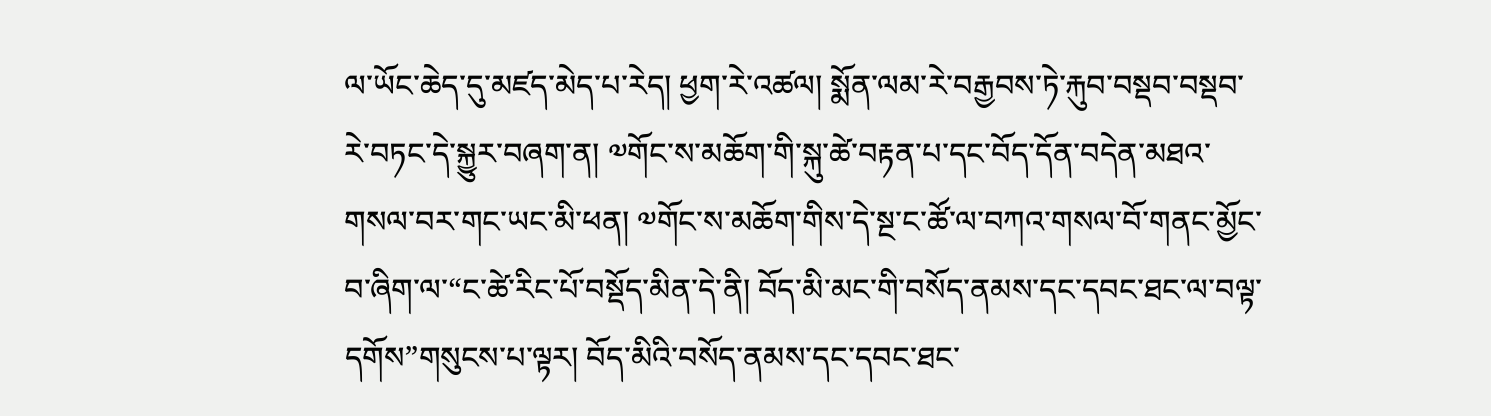ལ་ཡོང་ཆེད་དུ་མཛད་མེད་པ་རེད། ཕྱག་རེ་འཚལ། སྨོན་ལམ་རེ་བརྒྱབས་ཏེ་རྐུབ་བསྡབ་བསྡབ་རེ་བཏང་དེ་སྐྱུར་བཞག་ན། ༧གོང་ས་མཆོག་གི་སྐུ་ཚེ་བརྟན་པ་དང་བོད་དོན་བདེན་མཐའ་གསལ་བར་གང་ཡང་མི་ཕན། ༧གོང་ས་མཆོག་གིས་དེ་སྔ་ང་ཚོ་ལ་བཀའ་གསལ་བོ་གནང་མྱོང་བ་ཞིག་ལ་“ང་ཚེ་རིང་པོ་བསྡོད་མིན་དེ་ནི། བོད་མི་མང་གི་བསོད་ནམས་དང་དབང་ཐང་ལ་བལྟ་དགོས”གསུངས་པ་ལྟར། བོད་མིའི་བསོད་ནམས་དང་དབང་ཐང་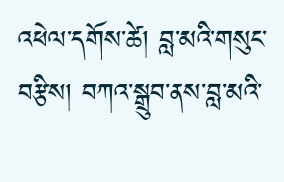འཕེལ་དགོས་ཚེ། བླ་མའི་གསུང་བརྩིས། བཀའ་སྒྲུབ་ནས་བླ་མའི་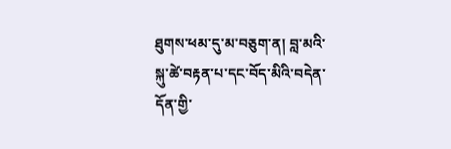ཐུགས་ཕམ་དུ་མ་བཅུག་ན། བླ་མའི་སྐུ་ཚེ་བརྟན་པ་དང་བོད་མིའི་བདེན་དོན་གྱི་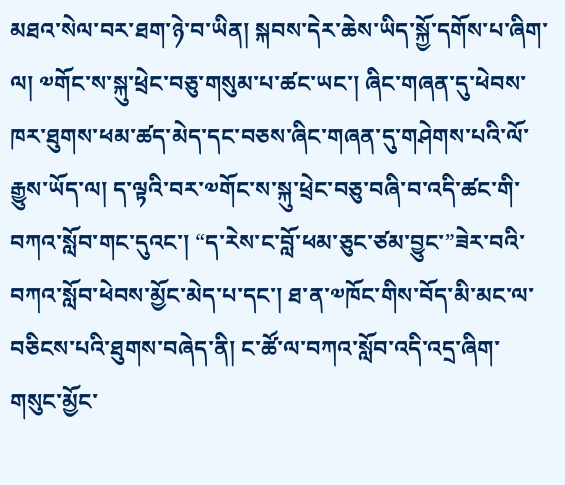མཐའ་སེལ་བར་ཐག་ཉེ་བ་ཡིན། སྐབས་དེར་ཆེས་ཡིད་སྐྱོ་དགོས་པ་ཞིག་ལ། ༧གོང་ས་སྐུ་ཕྲེང་བཅུ་གསུམ་པ་ཚང་ཡང་། ཞིང་གཞན་དུ་ཕེབས་ཁར་ཐུགས་ཕམ་ཚད་མེད་དང་བཅས་ཞིང་གཞན་དུ་གཤེགས་པའི་ལོ་རྒྱུས་ཡོད་ལ། ད་ལྟའི་བར་༧གོང་ས་སྐུ་ཕྲེང་བཅུ་བཞི་བ་འདི་ཚང་གི་བཀའ་སློབ་གང་དུའང་། “ད་རེས་ང་བློ་ཕམ་ཅུང་ཙམ་བྱུང་”ཟེར་བའི་བཀའ་སློབ་ཕེབས་མྱོང་མེད་པ་དང་། ཐ་ན་༧ཁོང་གིས་བོད་མི་མང་ལ་བཅིངས་པའི་ཐུགས་བཞེད་ནི། ང་ཚོ་ལ་བཀའ་སློབ་འདི་འདྲ་ཞིག་གསུང་མྱོང་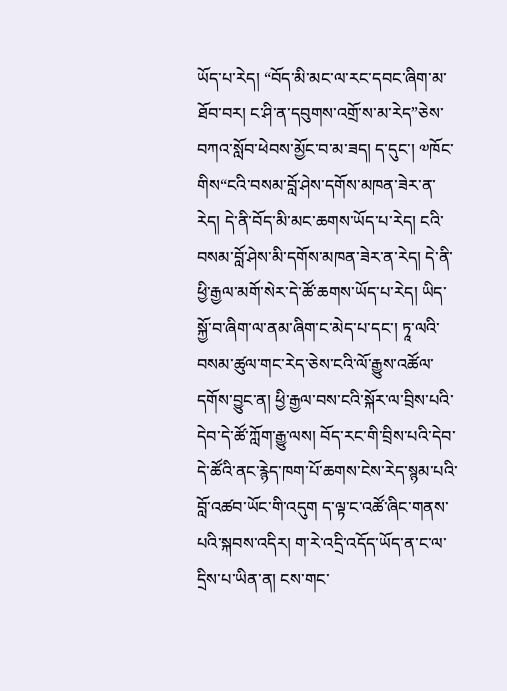ཡོད་པ་རེད། “བོད་མི་མང་ལ་རང་དབང་ཞིག་མ་ཐོབ་བར། ང་ཤི་ན་དབུགས་འགྲོ་ས་མ་རེད”ཅེས་བཀའ་སློབ་ཕེབས་མྱོང་བ་མ་ཟད། ད་དུང་། ༧ཁོང་གིས“ངའི་བསམ་བློ་ཤེས་དགོས་མཁན་ཟེར་ན་རེད། དེ་ནི་བོད་མི་མང་ཆགས་ཡོད་པ་རེད། ངའི་བསམ་བློ་ཤེས་མི་དགོས་མཁན་ཟེར་ན་རེད། དེ་ནི་ཕྱི་རྒྱལ་མགོ་སེར་དེ་ཚོ་ཆགས་ཡོད་པ་རེད། ཡིད་སྐྱོ་བ་ཞིག་ལ་ནམ་ཞིག་ང་མེད་པ་དང་། ཏཱ་ལའི་བསམ་ཚུལ་གང་རེད་ཅེས་ངའི་ལོ་རྒྱུས་འཚོལ་དགོས་བྱུང་ན། ཕྱི་རྒྱལ་བས་ངའི་སྐོར་ལ་བྲིས་པའི་དེབ་དེ་ཚོ་ཀློག་རྒྱུ་ལས། བོད་རང་གི་བྲིས་པའི་དེབ་དེ་ཚོའི་ནང་རྙེད་ཁག་པོ་ཆགས་ངེས་རེད་སྙམ་པའི་བློ་འཚབ་ཡོང་གི་འདུག ད་ལྟ་ང་འཚོ་ཞིང་གནས་པའི་སྐབས་འདིར། ག་རེ་འདྲི་འདོད་ཡོད་ན་ང་ལ་དྲིས་པ་ཡིན་ན། ངས་གང་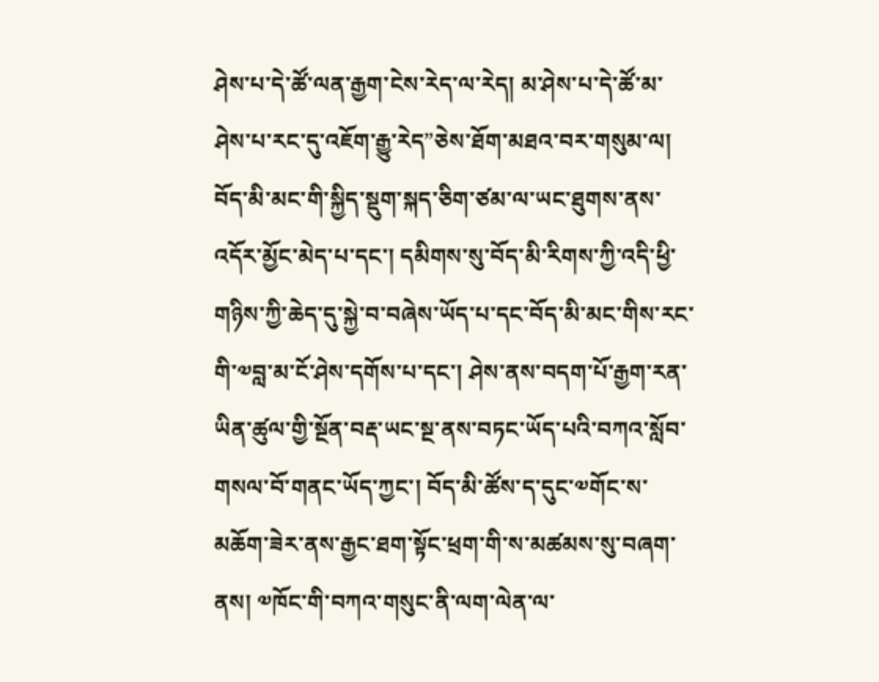ཤེས་པ་དེ་ཚོ་ལན་རྒྱག་ངེས་རེད་ལ་རེད། མ་ཤེས་པ་དེ་ཚོ་མ་ཤེས་པ་རང་དུ་འཇོག་རྒྱུ་རེད”ཅེས་ཐོག་མཐའ་བར་གསུམ་ལ། བོད་མི་མང་གི་སྐྱིད་སྡུག་སྐད་ཅིག་ཙམ་ལ་ཡང་ཐུགས་ནས་འདོར་མྱོང་མེད་པ་དང་། དམིགས་སུ་བོད་མི་རིགས་ཀྱི་འདི་ཕྱི་གཉིས་ཀྱི་ཆེད་དུ་སྐྱེ་བ་བཞེས་ཡོད་པ་དང་བོད་མི་མང་གིས་རང་གི་༧བླ་མ་ངོ་ཤེས་དགོས་པ་དང་། ཤེས་ནས་བདག་པོ་རྒྱག་རན་ཡིན་ཚུལ་གྱི་སྔོན་བརྡ་ཡང་སྔ་ནས་བཏང་ཡོད་པའི་བཀའ་སློབ་གསལ་བོ་གནང་ཡོད་ཀྱང་། བོད་མི་ཚོས་ད་དུང་༧གོང་ས་མཆོག་ཟེར་ནས་རྒྱང་ཐག་སྟོང་ཕྲག་གི་ས་མཚམས་སུ་བཞག་ནས། ༧ཁོང་གི་བཀའ་གསུང་ནི་ལག་ལེན་ལ་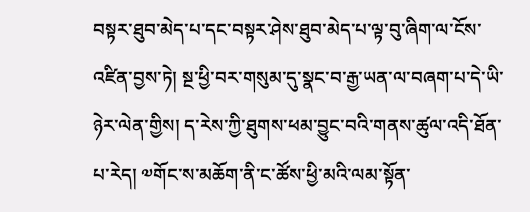བསྟར་ཐུབ་མེད་པ་དང་བསྟར་ཤེས་ཐུབ་མེད་པ་ལྟ་བུ་ཞིག་ལ་ངོས་འཛིན་བྱས་ཏེ། སྔ་ཕྱི་བར་གསུམ་དུ་སྣང་བ་རྒྱ་ཡན་ལ་བཞག་པ་དེ་ཡི་ཉེར་ལེན་གྱིས། ད་རེས་ཀྱི་ཐུགས་ཕམ་བྱུང་བའི་གནས་ཚུལ་འདི་ཐོན་པ་རེད། ༧གོང་ས་མཆོག་ནི་ང་ཚོས་ཕྱི་མའི་ལམ་སྟོན་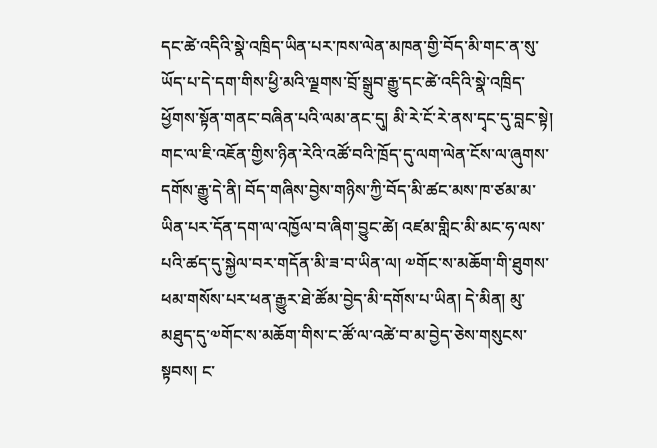དང་ཚེ་འདིའི་སྣེ་འཁྲིད་ཡིན་པར་ཁས་ལེན་མཁན་གྱི་བོད་མི་གང་ན་སུ་ཡོད་པ་དེ་དག་གིས་ཕྱི་མའི་ལྗགས་བྲོ་སྒྲུབ་རྒྱུ་དང་ཚེ་འདིའི་སྣེ་འཁྲིད་ཕྱོགས་སྟོན་གནང་བཞིན་པའི་ལམ་ནང་དུ། མི་རེ་ངོ་རེ་ནས་དྭང་དུ་བླང་སྟེ། གང་ལ་ཇི་འཇོན་གྱིས་ཉིན་རེའི་འཚོ་བའི་ཁྲོད་དུ་ལག་ལེན་ངོས་ལ་ཞུགས་དགོས་རྒྱུ་དེ་ནི། བོད་གཞིས་བྱེས་གཉིས་ཀྱི་བོད་མི་ཚང་མས་ཁ་ཙམ་མ་ཡིན་པར་དོན་དག་ལ་འཁྱོལ་བ་ཞིག་བྱུང་ཚེ། འཛམ་གླིང་མི་མང་ཧ་ལས་པའི་ཚད་དུ་སྐྱེལ་བར་གདོན་མི་ཟ་བ་ཡིན་ལ། ༧གོང་ས་མཆོག་གི་ཐུགས་ཕམ་གསོས་པར་ཕན་རྒྱུར་ཐེ་ཚོམ་བྱེད་མི་དགོས་པ་ཡིན། དེ་མིན། མུ་མཐུད་དུ་༧གོང་ས་མཆོག་གིས་ང་ཚོ་ལ་འཚེ་བ་མ་བྱེད་ཅེས་གསུངས་སྟབས། ང་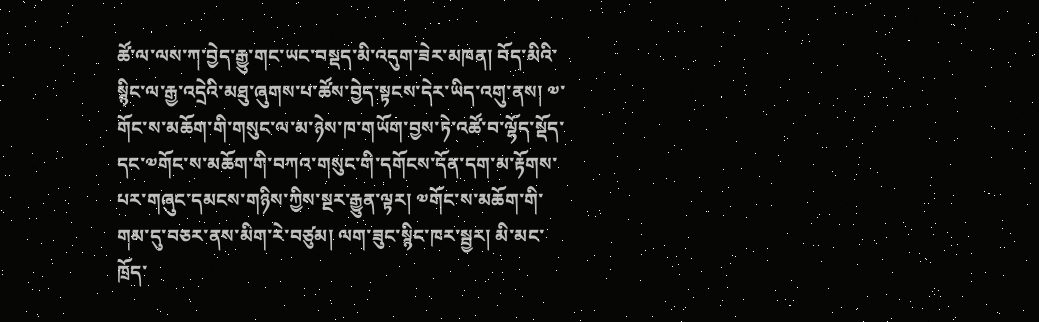ཚོ་ལ་ལས་ཀ་བྱེད་རྒྱུ་གང་ཡང་བསྡད་མི་འདུག་ཟེར་མཁན། བོད་མིའི་སྙིང་ལ་རྒྱ་འདྲེའི་མཐུ་ཞུགས་པ་ཚོས་བྱེད་སྟངས་དེར་ཡིད་འགུ་ནས། ༧་གོང་ས་མཆོག་གི་གསུང་ལ་མ་ཉེས་ཁ་གཡོག་བྱས་ཏེ་འཚོ་བ་ལྷོད་སྡོད་དང་༧གོང་ས་མཆོག་གི་བཀའ་གསུང་གི་དགོངས་དོན་དག་མ་རྟོགས་པར་གཞུང་དམངས་གཉིས་ཀྱིས་སྔར་རྒྱུན་ལྟར། ༧གོང་ས་མཆོག་གི་གམ་དུ་བཅར་ནས་མིག་རེ་བཙུམ། ལག་ཟུང་སྙིང་ཁར་སྦྱར། མི་མང་ཁྲོད་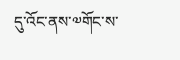དུ་འོང་ནས་༧གོང་ས་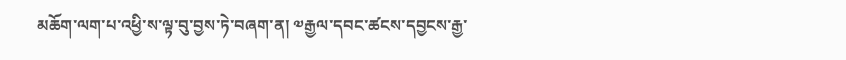མཆོག་ལག་པ་འཕྱི་ས་ལྟ་བུ་བྱས་ཏེ་བཞག་ན། ༧རྒྱལ་དབང་ཚངས་དབྱངས་རྒྱ་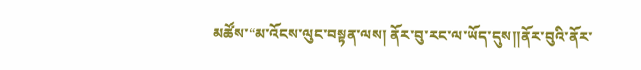མཚོས་“མ་འོངས་ལུང་བསྟན་ལས། ནོར་བུ་རང་ལ་ཡོད་དུས།།ནོར་བུའི་ནོར་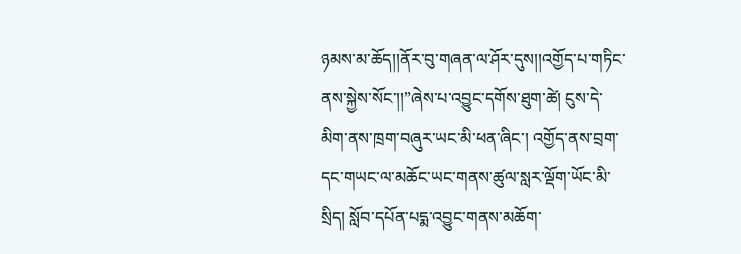ཉམས་མ་ཆོད།།ནོར་བུ་གཞན་ལ་ཤོར་དུས།།འགྱོད་པ་གཏིང་ནས་སྐྱེས་སོང་།།”ཞེས་པ་འབྱུང་དགོས་ཐུག་ཚེ། ངུས་དེ་མིག་ནས་ཁྲག་བཞུར་ཡང་མི་ཕན་ཞིང་། འགྱོད་ནས་བྲག་དང་གཡང་ལ་མཆོང་ཡང་གནས་ཚུལ་སླར་ལྡོག་ཡོང་མི་སྲིད། སློབ་དཔོན་པདྨ་འབྱུང་གནས་མཆོག་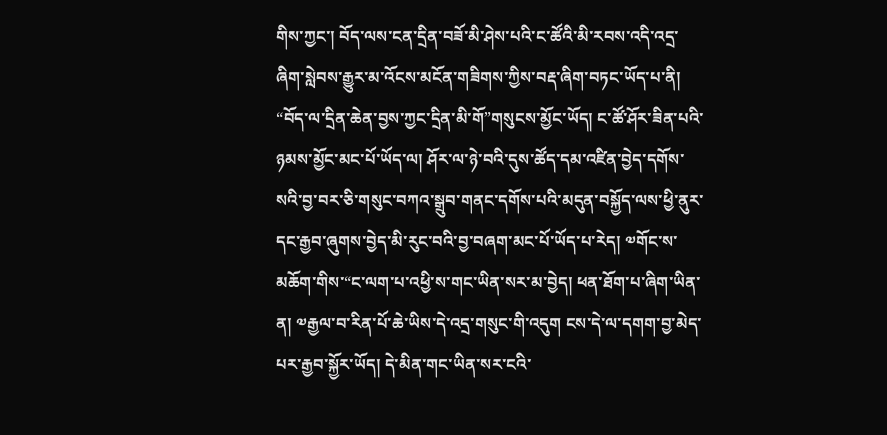གིས་ཀྱང་། བོད་ལས་ངན་དྲིན་བཟོ་མི་ཤེས་པའི་ང་ཚོའི་མི་རབས་འདི་འདྲ་ཞིག་སླེབས་རྒྱུར་མ་འོངས་མངོན་གཟིགས་ཀྱིས་བརྡ་ཞིག་བཏང་ཡོད་པ་ནི། “བོད་ལ་དྲིན་ཆེན་བྱས་ཀྱང་དྲིན་མི་གོ”གསུངས་མྱོང་ཡོད། ང་ཚོ་ཤོར་ཟིན་པའི་ཉམས་མྱོང་མང་པོ་ཡོད་ལ། ཤོར་ལ་ཉེ་བའི་དུས་ཚོད་དམ་འཛིན་བྱེད་དགོས་སའི་བྱ་བར་ཅི་གསུང་བཀའ་སྒྲུབ་གནང་དགོས་པའི་མདུན་བསྐྱོད་ལས་ཕྱི་ནུར་དང་རྒྱབ་ཞུགས་བྱེད་མི་རུང་བའི་བྱ་བཞག་མང་པོ་ཡོད་པ་རེད། ༧གོང་ས་མཆོག་གིས་“ང་ལག་པ་འཕྱི་ས་གང་ཡིན་སར་མ་བྱེད། ཕན་ཐོག་པ་ཞིག་ཡིན་ན། ༧རྒྱལ་བ་རིན་པོ་ཆེ་ཡིས་དེ་འདྲ་གསུང་གི་འདུག ངས་དེ་ལ་དགག་བྱ་མེད་པར་རྒྱབ་སྐྱོར་ཡོད། དེ་མིན་གང་ཡིན་སར་ངའི་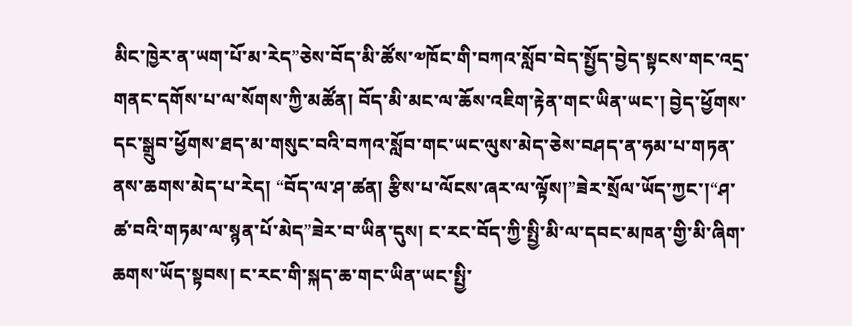མིང་ཁྱེར་ན་ཡག་པོ་མ་རེད”ཅེས་བོད་མི་ཚོས་༧ཁོང་གི་བཀའ་སློབ་བེད་སྤྱོད་བྱེད་སྟངས་གང་འདྲ་གནང་དགོས་པ་ལ་སོགས་ཀྱི་མཚོན། བོད་མི་མང་ལ་ཆོས་འཇིག་རྟེན་གང་ཡིན་ཡང་། བྱེད་ཕྱོགས་དང་སྒྲུབ་ཕྱོགས་ཐད་མ་གསུང་བའི་བཀའ་སློབ་གང་ཡང་ལུས་མེད་ཅེས་བཤད་ན་ཧམ་པ་གཏན་ནས་ཆགས་མེད་པ་རེད། “བོད་ལ་ཤ་ཚན། རྩིས་པ་ལོངས་ཞར་ལ་ལྟོས།”ཟེར་སྲོལ་ཡོད་ཀྱང་།“ཤ་ཚ་བའི་གཏམ་ལ་སྙན་པོ་མེད”ཟེར་བ་ཡིན་དུས། ང་རང་བོད་ཀྱི་སྤྱི་མི་ལ་དབང་མཁན་གྱི་མི་ཞིག་ཆགས་ཡོད་སྟབས། ང་རང་གི་སྐད་ཆ་གང་ཡིན་ཡང་སྤྱི་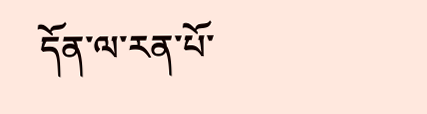དོན་ལ་རན་པོ་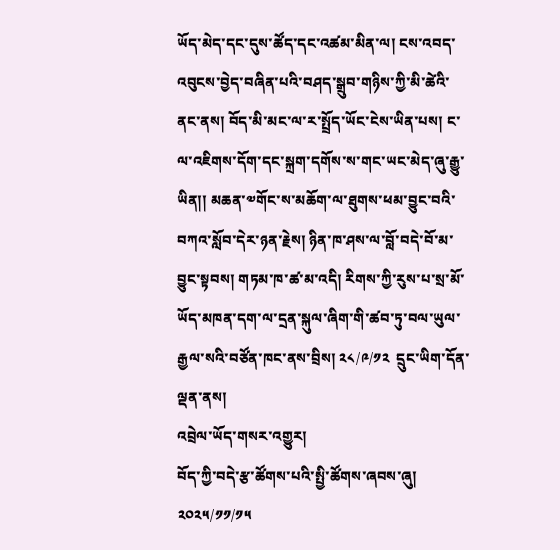ཡོད་མེད་དང་དུས་ཚོད་དང་འཚམ་མིན་ལ། ངས་འབད་འབུངས་བྱེད་བཞིན་པའི་བཤད་སྒྲུབ་གཉིས་ཀྱི་མི་ཚེའི་ནང་ནས། བོད་མི་མང་ལ་ར་སྤྲོད་ཡོང་ངེས་ཡིན་པས། ང་ལ་འཇིགས་དོག་དང་སྐྲག་དགོས་ས་གང་ཡང་མེད་ཞུ་རྒྱུ་ཡིན།། མཆན་༧གོང་ས་མཆོག་ལ་ཐུགས་ཕམ་བྱུང་བའི་བཀའ་སློབ་དེར་ཉན་རྗེས། ཉིན་ཁ་ཤས་ལ་བློ་བདེ་བོ་མ་བྱུང་སྟབས། གཏམ་ཁ་ཚ་མ་འདི། རིགས་ཀྱི་རུས་པ་སྲ་མོ་ཡོད་མཁན་དག་ལ་དྲན་སྐུལ་ཞིག་གི་ཚབ་ཏུ་བལ་ཡུལ་རྒྱལ་སའི་བཙོན་ཁང་ནས་བྲིས། ༢༨/༩/༡༢  དྲུང་ཡིག་དོན་ལྡན་ནས།
འབྲེལ་ཡོད་གསར་འགྱུར།
བོད་ཀྱི་བདེ་རྩ་ཚོགས་པའི་སྤྱི་ཚོགས་ཞབས་ཞུ།
༢༠༢༥/༡༡/༡༥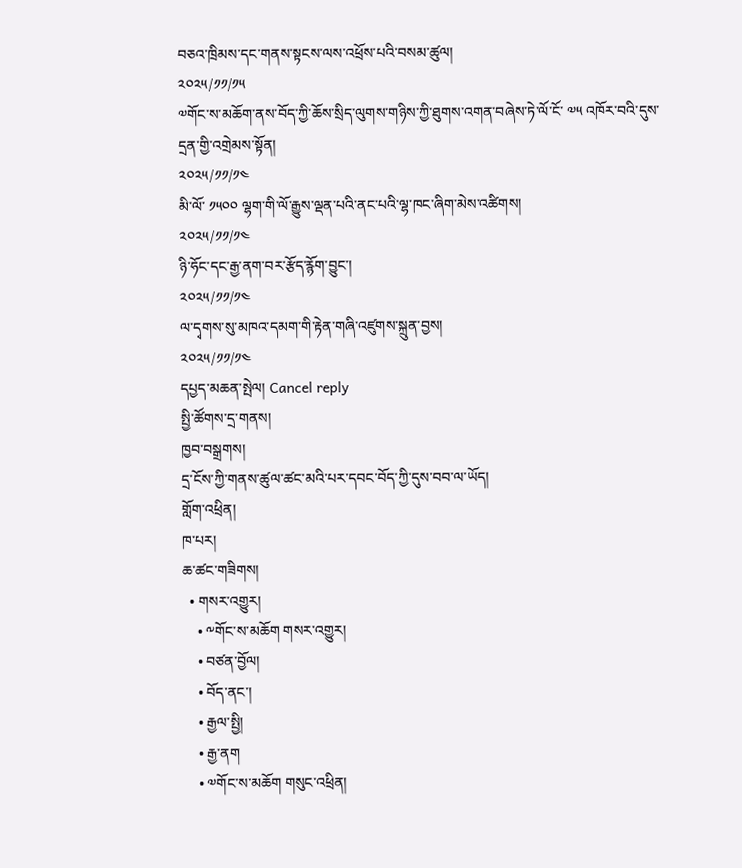བཅའ་ཁྲིམས་དང་གནས་སྟངས་ལས་འཕྲོས་པའི་བསམ་ཚུལ།
༢༠༢༥/༡༡/༡༥
༧གོང་ས་མཆོག་ནས་བོད་ཀྱི་ཆོས་སྲིད་ལུགས་གཉིས་ཀྱི་ཐུགས་འགན་བཞེས་ཏེ་ལོ་ངོ་ ༧༥ འཁོར་བའི་དུས་དྲན་གྱི་འགྲེམས་སྟོན།
༢༠༢༥/༡༡/༡༤
མི་ལོ་ ༡༥༠༠ ལྷག་གི་ལོ་རྒྱུས་ལྡན་པའི་ནང་པའི་ལྷ་ཁང་ཞིག་མེས་འཚིགས།
༢༠༢༥/༡༡/༡༤
ཉི་ཧོང་དང་རྒྱ་ནག་བར་རྩོད་རྙོག་བྱུང་།
༢༠༢༥/༡༡/༡༤
ལ་དྭགས་སུ་མཁའ་དམག་གི་རྟེན་གཞི་འཛུགས་སྐྲུན་བྱས།
༢༠༢༥/༡༡/༡༤
དཔྱད་མཆན་སྤེལ། Cancel reply
སྤྱི་ཚོགས་དྲ་གནས།
ཁྱབ་བསྒྲགས།
དྲ་ངོས་ཀྱི་གནས་ཚུལ་ཚང་མའི་པར་དབང་བོད་ཀྱི་དུས་བབ་ལ་ཡོད།
གློག་འཕྲིན།
ཁ་པར།
ཆ་ཚང་གཟིགས།
  • གསར་འགྱུར།
    • ༸གོང་ས་མཆོག གསར་འགྱུར།
    • བཙན་བྱོལ།
    • བོད་ནང་།
    • རྒྱལ་སྤྱི།
    • རྒྱ་ནག
    • ༧གོང་ས་མཆོག གསུང་འཕྲིན།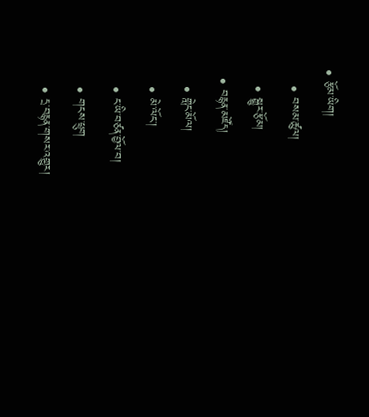• རྩོམ་ཡིག།
    • བསམ་ཚུལ།
    • སྒྱུར་རྩོམ།
  • བརྙན་མཛོད།
    • གླེང་མོལ།
    • མེ་ལོང་།
    • ང་ཡི་བཙན་བྱོལ་བ།
    • གངས་ཕྲུག
    • དྲ་བརྙན་གསར་འགྱུར།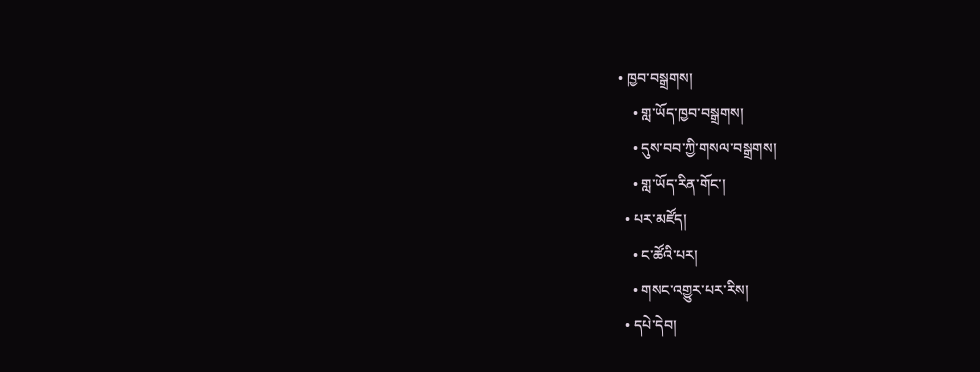• ཁྱབ་བསྒྲགས།
    • གླ་ཡོད་ཁྱབ་བསྒྲགས།
    • དུས་བབ་ཀྱི་གསལ་བསྒྲགས།
    • གླ་ཡོད་རིན་གོང་།
  • པར་མཛོད།
    • ང་ཚོའི་པར།
    • གསང་འགྱུར་པར་རིས།
  • དཔེ་དེབ།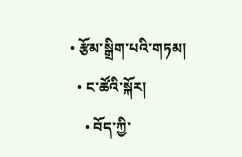• རྩོམ་སྒྲིག་པའི་གཏམ།
  • ང་ཚོའི་སྐོར།
    • བོད་ཀྱི་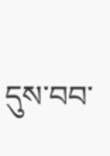དུས་བབ་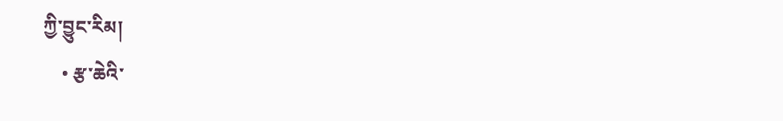ཀྱི་བྱུང་རིམ།
    • རྩ་ཆེའི་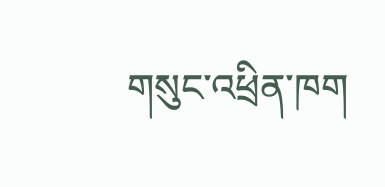གསུང་འཕྲིན་ཁག